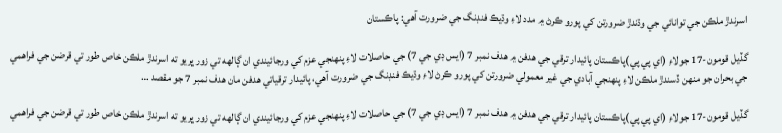اسرندڙ ملڪن جي توانائي جي وڌندڙ ضرورتن کي پورو ڪرڻ ۾ مدد لاءِ وڌيڪ فنڊنگ جي ضرورت آهي: پاڪستان

گڏيل قومون-17 جولاءِ (اي پي پي)پاڪستان پائيدار ترقي جي هدفن ۾ هدف نمبر 7 (ايس ڊي جي 7) جي حاصلات لاءِ پنهنجي عزم کي ورجائيندي ان ڳالهه تي زور ڀريو ته اسرندڙ ملڪن خاص طور تي قرضن جي فراهمي جي بحران جو منهن ڏسندڙ ملڪن لاءِ پنهنجي آبادي جي غير معمولي ضرورتن کي پورو ڪرڻ لاءِ وڌيڪ فنڊنگ جي ضرورت آهي، پائيدار ترقياتي هدفن مان هدف نمبر 7 جو مقصد …

گڏيل قومون-17 جولاءِ (اي پي پي)پاڪستان پائيدار ترقي جي هدفن ۾ هدف نمبر 7 (ايس ڊي جي 7) جي حاصلات لاءِ پنهنجي عزم کي ورجائيندي ان ڳالهه تي زور ڀريو ته اسرندڙ ملڪن خاص طور تي قرضن جي فراهمي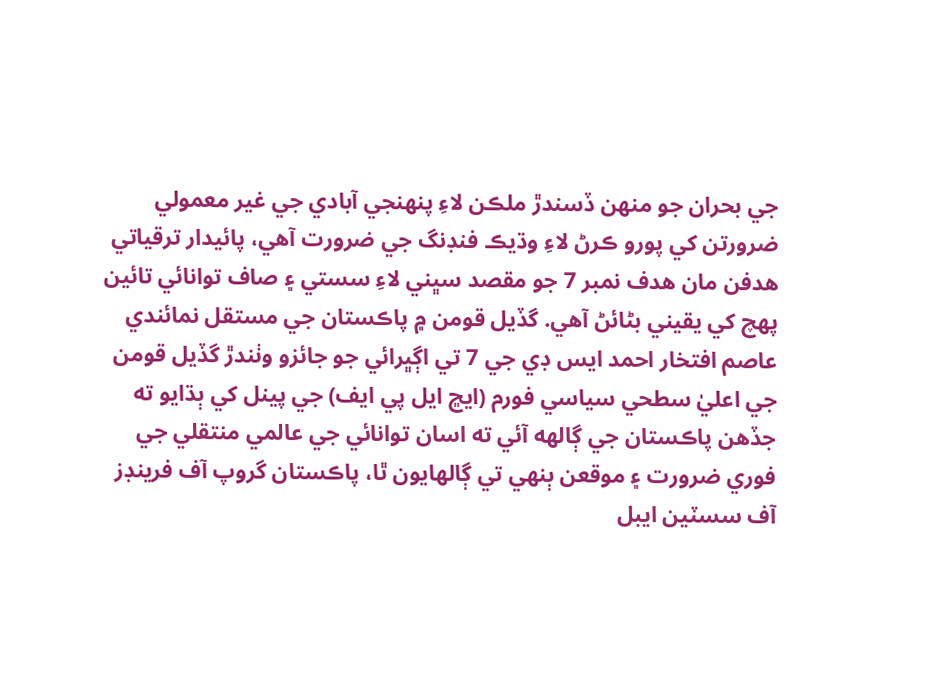جي بحران جو منهن ڏسندڙ ملڪن لاءِ پنهنجي آبادي جي غير معمولي ضرورتن کي پورو ڪرڻ لاءِ وڌيڪ فنڊنگ جي ضرورت آهي، پائيدار ترقياتي هدفن مان هدف نمبر 7 جو مقصد سڀني لاءِ سستي ۽ صاف توانائي تائين پهچ کي يقيني بڻائڻ آهي. گڏيل قومن ۾ پاڪستان جي مستقل نمائندي عاصم افتخار احمد ايس ڊي جي 7 تي اڳڀرائي جو جائزو وٺندڙ گڏيل قومن جي اعليٰ سطحي سياسي فورم (ايڇ ايل پي ايف) جي پينل کي ٻڌايو ته جڏهن پاڪستان جي ڳالهه آئي ته اسان توانائي جي عالمي منتقلي جي فوري ضرورت ۽ موقعن ٻنهي تي ڳالهايون ٿا، پاڪستان گروپ آف فرينڊز آف سسٽين ايبل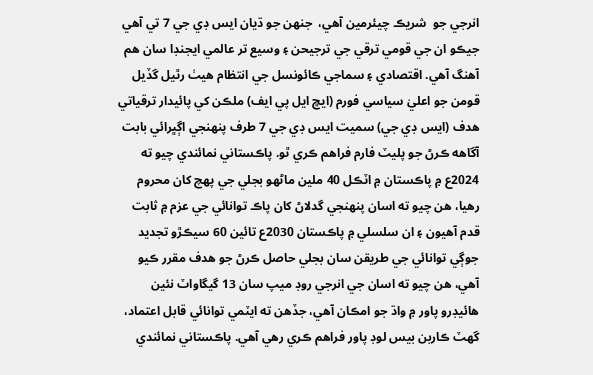انرجي جو  شريڪ چيئرمين آهي،  جنهن جو ڌيان ايس ڊي جي 7 تي آهي جيڪو ان جي قومي ترقي جي ترجيحن ۽ وسيع تر عالمي ايجنڊا سان هم آهنگ آهي. اقتصادي ۽ سماجي ڪائونسل جي انتظام هيٺ رٿيل گڏيل قومن جو اعليٰ سياسي فورم (ايڇ ايل پي ايف) ملڪن کي پائيدار ترقياتي هدف (ايس ڊي جي) سميت ايس ڊي جي 7 طرف پنهنجي اڳڀرائي بابت آگاهه ڪرڻ جو پليٽ فارم فراهم ڪري ٿو. پاڪستاني نمائندي چيو ته 2024ع ۾ پاڪستان ۾ اٽڪل 40 ملين ماڻهو بجلي جي پهچ کان محروم رهيا، هن چيو ته اسان پنهنجي گدلاڻ کان پاڪ توانائي جي عزم ۾ ثابت قدم آهيون ۽ ان سلسلي ۾ پاڪستان 2030ع تائين 60 سيڪڙو تجديد جوڳي توانائي جي طريقن سان بجلي حاصل ڪرڻ جو هدف مقرر ڪيو آهي، هن چيو ته اسان جي انرجي روڊ ميپ سان 13 گيگاواٽ نئين هائيڊرو پاور ۾ واڌ جو امڪان آهي، جڏهن ته ايٽمي توانائي قابل اعتماد، گهٽ ڪاربن بيس لوڊ پاور فراهم ڪري رهي آهي. پاڪستاني نمائندي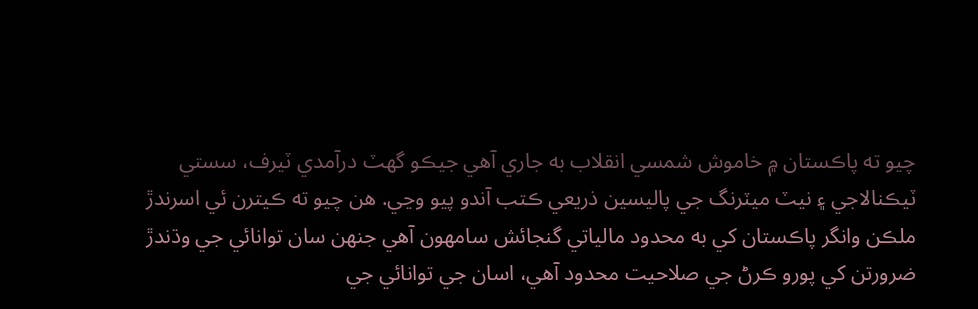چيو ته پاڪستان ۾ خاموش شمسي انقلاب به جاري آهي جيڪو گهٽ درآمدي ٽيرف، سستي ٽيڪنالاجي ۽ نيٽ ميٽرنگ جي پاليسين ذريعي ڪتب آندو پيو وڃي. هن چيو ته ڪيترن ئي اسرندڙ ملڪن وانگر پاڪستان کي به محدود مالياتي گنجائش سامهون آهي جنهن سان توانائي جي وڌندڙ ضرورتن کي پورو ڪرڻ جي صلاحيت محدود آهي، اسان جي توانائي جي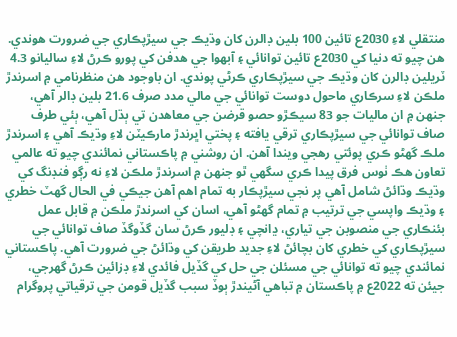منتقلي لاءِ 2030ع تائين 100 بلين ڊالرن کان وڌيڪ جي سيڙپڪاري جي ضرورت هوندي. هن چيو ته دنيا کي 2030ع تائين توانائي ۽ آبهوا جي هدفن کي پورو ڪرڻ لاءِ ساليانو 4.3 ٽريلين ڊالرن کان وڌيڪ جي سيڙپڪاري ڪرڻي پوندي. ان باوجود هن منظرنامي ۾ اسرندڙ ملڪن لاءِ سرڪاري ماحول دوست توانائي جي مالي مدد صرف 21.6 بلين ڊالر آهي، جنهن ۾ ان ماليات جو 83 سيڪڙو حصو قرضن جي معاهدن تي ٻڌل آهي، ٻئي طرف صاف توانائي جي سيڙپڪاري ترقي يافته ۽ پختي اڀرندڙ مارڪيٽن لاءِ وڌيڪ آهي ۽ اسرندڙ ملڪ گهڻو ڪري پوئتي رهجي ويندا آهن. ان روشني ۾ پاڪستاني نمائندي چيو ته عالمي تعاون هڪ ٺوس فرق پيدا ڪري سگهي ٿو جنهن ۾ اسرندڙ ملڪن لاءِ نه رڳو فنڊنگ کي وڌيڪ وڌائڻ شامل آهي پر نجي سيڙپڪار به تمام اهم آهن جيڪي في الحال گهٽ خطري ۽ وڌيڪ واپسي جي ترتيب ۾ تمام گهڻو آهي، اسان کي اسرندڙ ملڪن ۾ قابل عمل بئنڪاري جي منصوبن جي تياري، ڍانچي ۽ ڊليور ڪرڻ سان گڏوگڏ صاف توانائي جي سيڙپڪاري کي خطري کان بچائڻ لاءِ جديد طريقن کي وڌائڻ جي ضرورت آهي. پاڪستاني نمائندي چيو ته توانائي جي مسئلن جي حل کي گڏيل فائدي لاءِ ڊزائين ڪرڻ گهرجي، جيئن ته 2022ع ۾ پاڪستان ۾ تباهي آڻيندڙ ٻوڏ سبب گڏيل قومن جي ترقياتي پروگرام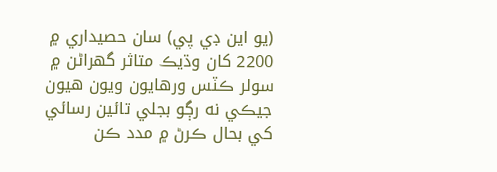(يو اين ڊي پي) سان حصيداري ۾ 2200 کان وڌيڪ متاثر گهراڻن ۾ سولر ڪٽس ورهايون ويون هيون جيڪي نه رڳو بجلي تائين رسائي کي بحال ڪرڻ ۾ مدد ڪن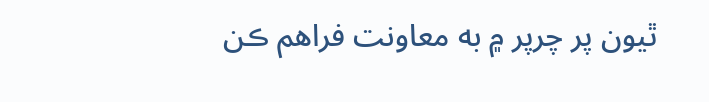ٿيون پر چرپر ۾ به معاونت فراهم ڪن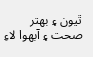ٿيون ۽ بهتر صحت ۽ آبهوا لاءِ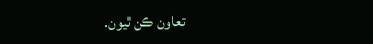تعاون ڪن ٿيون.